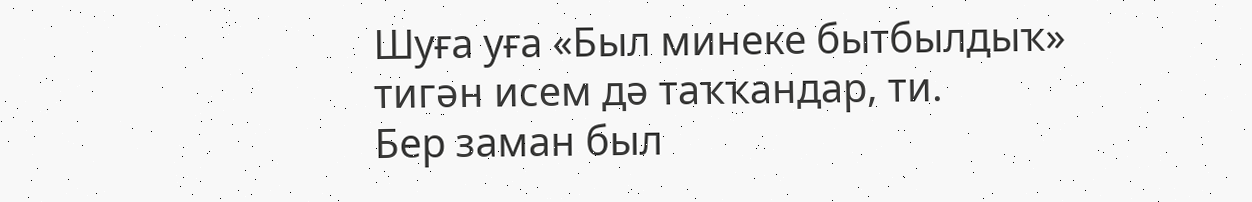Шуға уға «Был минеке бытбылдыҡ» тигән исем дә таҡҡандар, ти.
Бер заман был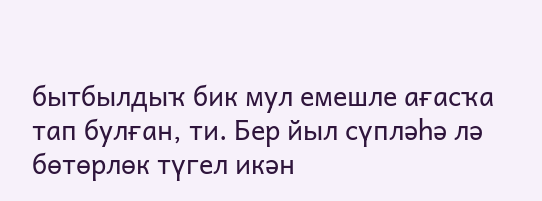бытбылдыҡ бик мул емешле ағасҡа тап булған, ти. Бер йыл сүпләһә лә бөтөрлөк түгел икән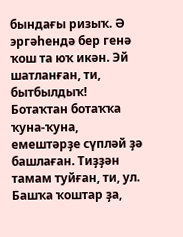бындағы ризыҡ. Ә эргәһендә бер генә ҡош та юҡ икән. Эй шатланған, ти, бытбылдыҡ! Ботаҡтан ботаҡҡа ҡуна-ҡуна, емештәрҙе сүпләй ҙә башлаған. Тиҙҙән тамам туйған, ти, ул. Башҡа ҡоштар ҙа,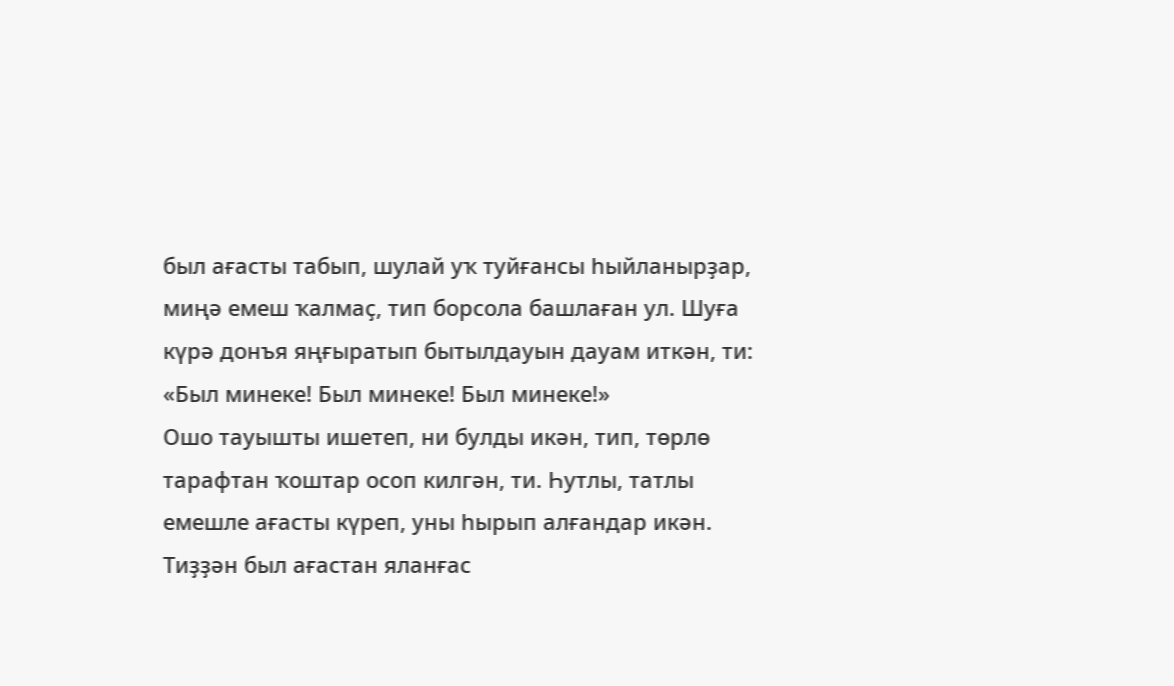был ағасты табып, шулай уҡ туйғансы һыйланырҙар, миңә емеш ҡалмаҫ, тип борсола башлаған ул. Шуға күрә донъя яңғыратып бытылдауын дауам иткән, ти: «Был минеке! Был минеке! Был минеке!»
Ошо тауышты ишетеп, ни булды икән, тип, төрлө тарафтан ҡоштар осоп килгән, ти. Һутлы, татлы емешле ағасты күреп, уны һырып алғандар икән. Тиҙҙән был ағастан яланғас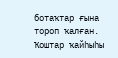ботаҡтар ғына тороп ҡалған. Ҡоштар ҡайһыһы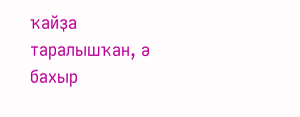ҡайҙа таралышҡан, ә бахыр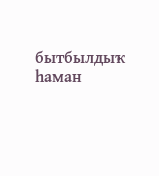бытбылдыҡ һаман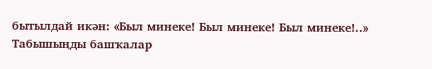бытылдай икән: «Был минеке! Был минеке! Был минеке!..»
Табышыңды башҡалар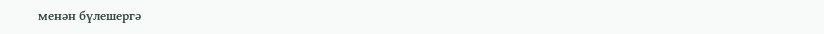менән бүлешергә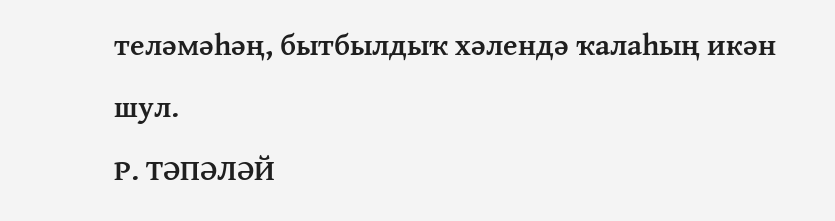теләмәһәң, бытбылдыҡ хәлендә ҡалаһың икән шул.
Р. ТӘПӘЛӘЙ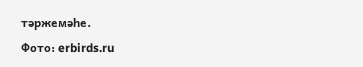тәржемәһе.
Фото: erbirds.ru